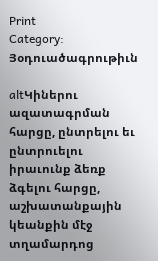Print
Category: Յօդուածագրութիւն

altԿիներու ազատագրման հարցը, ընտրելու եւ ընտրուելու իրաւունք ձեռք ձգելու հարցը, աշխատանքային կեանքին մէջ տղամարդոց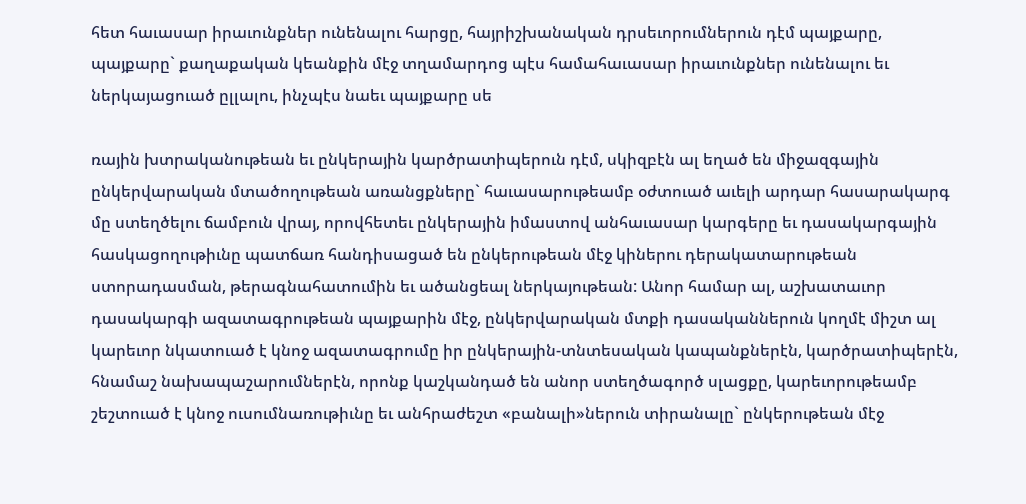հետ հաւասար իրաւունքներ ունենալու հարցը, հայրիշխանական դրսեւորումներուն դէմ պայքարը, պայքարը` քաղաքական կեանքին մէջ տղամարդոց պէս համահաւասար իրաւունքներ ունենալու եւ ներկայացուած ըլլալու, ինչպէս նաեւ պայքարը սե

ռային խտրականութեան եւ ընկերային կարծրատիպերուն դէմ, սկիզբէն ալ եղած են միջազգային ընկերվարական մտածողութեան առանցքները` հաւասարութեամբ օժտուած աւելի արդար հասարակարգ մը ստեղծելու ճամբուն վրայ, որովհետեւ ընկերային իմաստով անհաւասար կարգերը եւ դասակարգային հասկացողութիւնը պատճառ հանդիսացած են ընկերութեան մէջ կիներու դերակատարութեան ստորադասման, թերագնահատումին եւ ածանցեալ ներկայութեան: Անոր համար ալ, աշխատաւոր դասակարգի ազատագրութեան պայքարին մէջ, ընկերվարական մտքի դասականներուն կողմէ միշտ ալ կարեւոր նկատուած է կնոջ ազատագրումը իր ընկերային-տնտեսական կապանքներէն, կարծրատիպերէն, հնամաշ նախապաշարումներէն, որոնք կաշկանդած են անոր ստեղծագործ սլացքը, կարեւորութեամբ շեշտուած է կնոջ ուսումնառութիւնը եւ անհրաժեշտ «բանալի»ներուն տիրանալը` ընկերութեան մէջ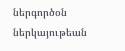ներգործօն ներկայութեան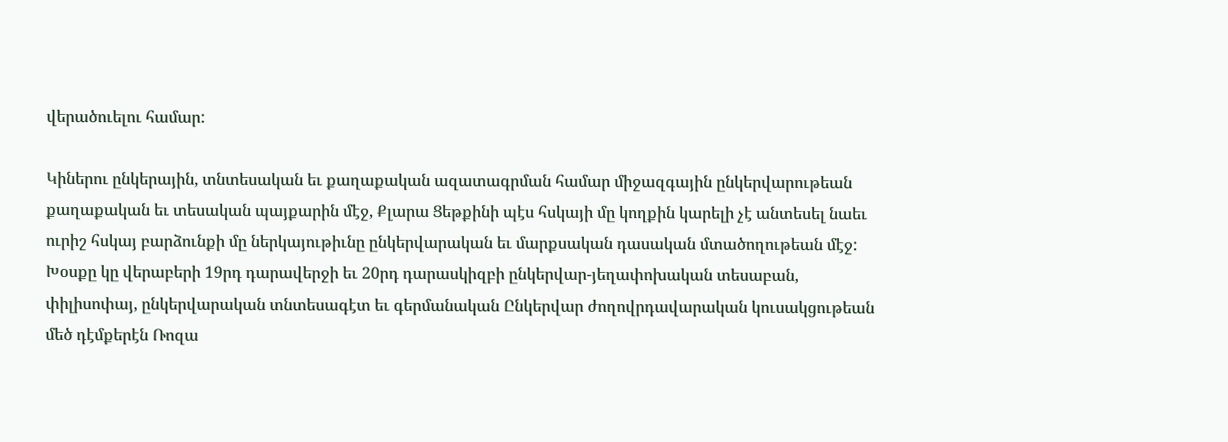վերածուելու համար:

Կիներու ընկերային, տնտեսական եւ քաղաքական ազատագրման համար միջազգային ընկերվարութեան քաղաքական եւ տեսական պայքարին մէջ, Քլարա Ցեթքինի պէս հսկայի մը կողքին կարելի չէ անտեսել նաեւ ուրիշ հսկայ բարձունքի մը ներկայութիւնը ընկերվարական եւ մարքսական դասական մտածողութեան մէջ: Խօսքը կը վերաբերի 19րդ դարավերջի եւ 20րդ դարասկիզբի ընկերվար-յեղափոխական տեսաբան, փիլիսոփայ, ընկերվարական տնտեսագէտ եւ գերմանական Ընկերվար ժողովրդավարական կուսակցութեան մեծ դէմքերէն Ռոզա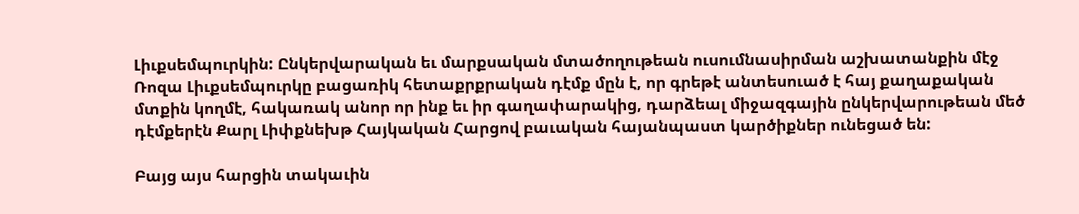Լիւքսեմպուրկին: Ընկերվարական եւ մարքսական մտածողութեան ուսումնասիրման աշխատանքին մէջ Ռոզա Լիւքսեմպուրկը բացառիկ հետաքրքրական դէմք մըն է, որ գրեթէ անտեսուած է հայ քաղաքական մտքին կողմէ, հակառակ անոր որ ինք եւ իր գաղափարակից, դարձեալ միջազգային ընկերվարութեան մեծ դէմքերէն Քարլ Լիփքնեխթ Հայկական Հարցով բաւական հայանպաստ կարծիքներ ունեցած են:

Բայց այս հարցին տակաւին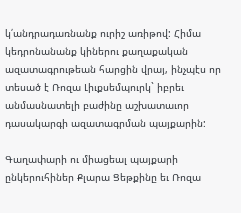կ՛անդրադառնանք ուրիշ առիթով: Հիմա կեդրոնանանք կիներու քաղաքական ազատագրութեան հարցին վրայ, ինչպէս որ տեսած է Ռոզա Լիւքսեմպուրկ` իբրեւ անմասնատելի բաժինը աշխատաւոր դասակարգի ազատագրման պայքարին:

Գաղափարի ու միացեալ պայքարի ընկերուհիներ Քլարա Ցեթքինը եւ Ռոզա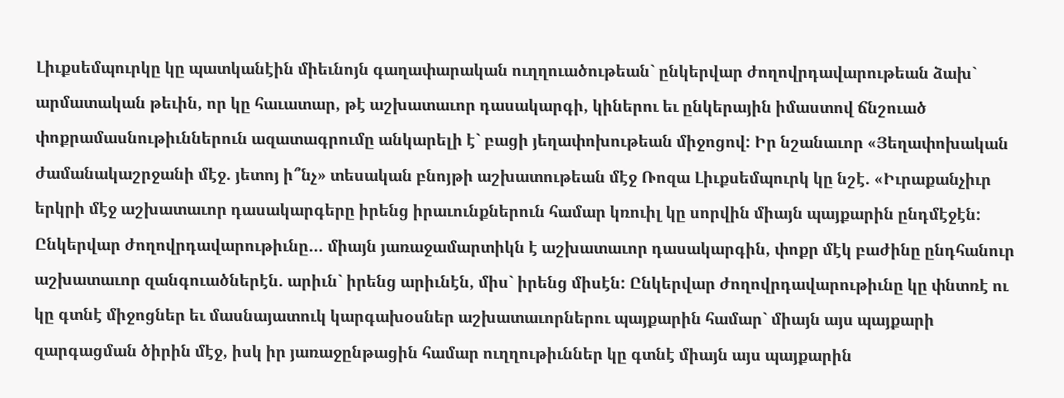Լիւքսեմպուրկը կը պատկանէին միեւնոյն գաղափարական ուղղուածութեան` ընկերվար ժողովրդավարութեան ձախ` արմատական թեւին, որ կը հաւատար, թէ աշխատաւոր դասակարգի, կիներու եւ ընկերային իմաստով ճնշուած փոքրամասնութիւններուն ազատագրումը անկարելի է` բացի յեղափոխութեան միջոցով: Իր նշանաւոր «Յեղափոխական ժամանակաշրջանի մէջ. յետոյ ի՞նչ» տեսական բնոյթի աշխատութեան մէջ Ռոզա Լիւքսեմպուրկ կը նշէ. «Իւրաքանչիւր երկրի մէջ աշխատաւոր դասակարգերը իրենց իրաւունքներուն համար կռուիլ կը սորվին միայն պայքարին ընդմէջէն: Ընկերվար ժողովրդավարութիւնը… միայն յառաջամարտիկն է աշխատաւոր դասակարգին, փոքր մէկ բաժինը ընդհանուր աշխատաւոր զանգուածներէն. արիւն` իրենց արիւնէն, միս` իրենց միսէն: Ընկերվար ժողովրդավարութիւնը կը փնտռէ ու կը գտնէ միջոցներ եւ մասնայատուկ կարգախօսներ աշխատաւորներու պայքարին համար` միայն այս պայքարի զարգացման ծիրին մէջ, իսկ իր յառաջընթացին համար ուղղութիւններ կը գտնէ միայն այս պայքարին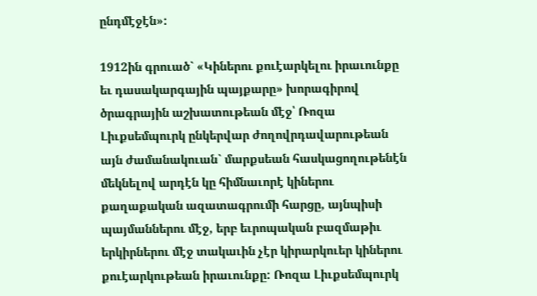ընդմէջէն»:

1912ին գրուած` «Կիներու քուէարկելու իրաւունքը եւ դասակարգային պայքարը» խորագիրով ծրագրային աշխատութեան մէջ՝ Ռոզա Լիւքսեմպուրկ ընկերվար ժողովրդավարութեան այն ժամանակուան` մարքսեան հասկացողութենէն մեկնելով արդէն կը հիմնաւորէ կիներու քաղաքական ազատագրումի հարցը, այնպիսի պայմաններու մէջ, երբ եւրոպական բազմաթիւ երկիրներու մէջ տակաւին չէր կիրարկուեր կիներու քուէարկութեան իրաւունքը: Ռոզա Լիւքսեմպուրկ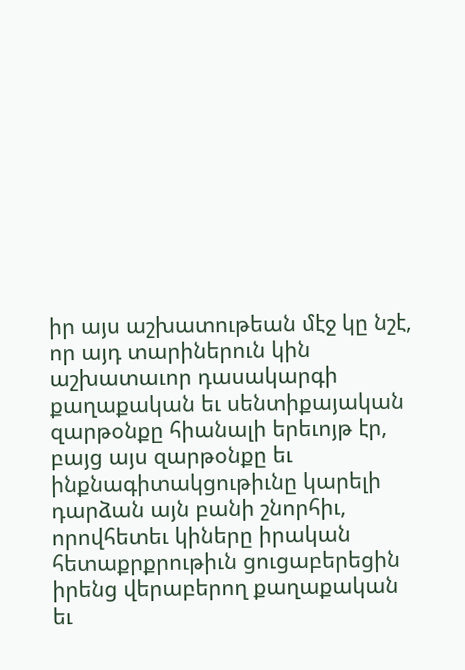իր այս աշխատութեան մէջ կը նշէ, որ այդ տարիներուն կին աշխատաւոր դասակարգի քաղաքական եւ սենտիքայական զարթօնքը հիանալի երեւոյթ էր, բայց այս զարթօնքը եւ ինքնագիտակցութիւնը կարելի դարձան այն բանի շնորհիւ, որովհետեւ կիները իրական հետաքրքրութիւն ցուցաբերեցին իրենց վերաբերող քաղաքական եւ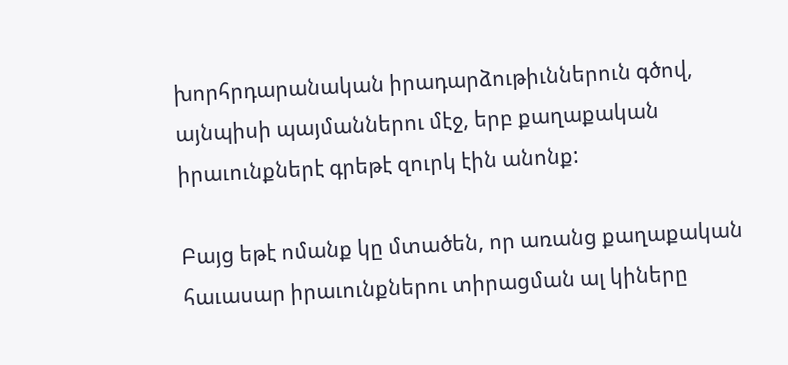խորհրդարանական իրադարձութիւններուն գծով, այնպիսի պայմաններու մէջ, երբ քաղաքական իրաւունքներէ գրեթէ զուրկ էին անոնք:

Բայց եթէ ոմանք կը մտածեն, որ առանց քաղաքական հաւասար իրաւունքներու տիրացման ալ կիները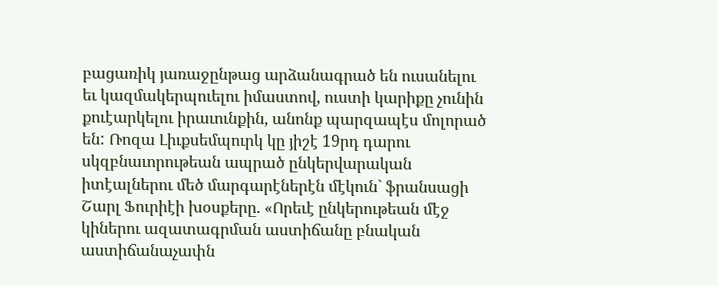բացառիկ յառաջընթաց արձանագրած են ուսանելու եւ կազմակերպուելու իմաստով, ուստի կարիքը չունին քուէարկելու իրաւունքին, անոնք պարզապէս մոլորած են: Ռոզա Լիւքսեմպուրկ կը յիշէ 19րդ դարու սկզբնաւորութեան ապրած ընկերվարական իտէալներու մեծ մարգարէներէն մէկուն` ֆրանսացի Շարլ Ֆուրիէի խօսքերը. «Որեւէ ընկերութեան մէջ կիներու ազատագրման աստիճանը բնական աստիճանաչափն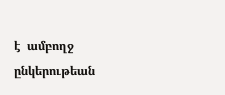է  ամբողջ ընկերութեան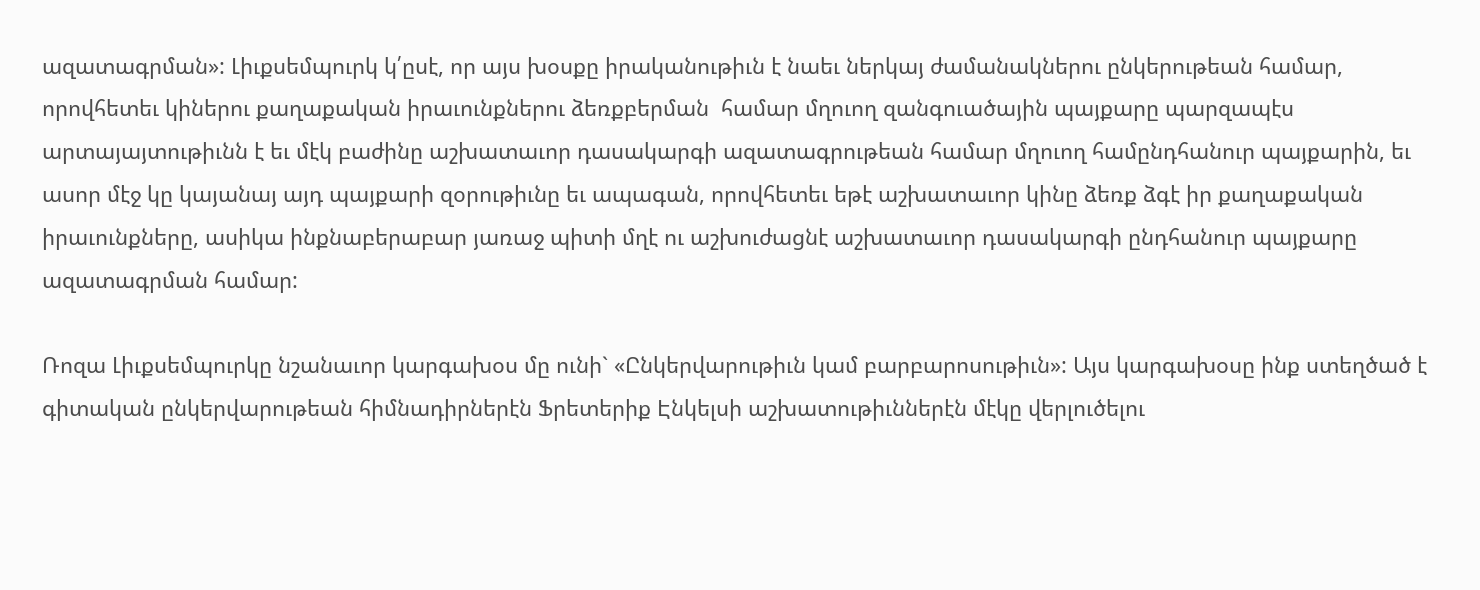ազատագրման»: Լիւքսեմպուրկ կ՛ըսէ, որ այս խօսքը իրականութիւն է նաեւ ներկայ ժամանակներու ընկերութեան համար, որովհետեւ կիներու քաղաքական իրաւունքներու ձեռքբերման  համար մղուող զանգուածային պայքարը պարզապէս արտայայտութիւնն է եւ մէկ բաժինը աշխատաւոր դասակարգի ազատագրութեան համար մղուող համընդհանուր պայքարին, եւ ասոր մէջ կը կայանայ այդ պայքարի զօրութիւնը եւ ապագան, որովհետեւ եթէ աշխատաւոր կինը ձեռք ձգէ իր քաղաքական իրաւունքները, ասիկա ինքնաբերաբար յառաջ պիտի մղէ ու աշխուժացնէ աշխատաւոր դասակարգի ընդհանուր պայքարը ազատագրման համար:

Ռոզա Լիւքսեմպուրկը նշանաւոր կարգախօս մը ունի` «Ընկերվարութիւն կամ բարբարոսութիւն»: Այս կարգախօսը ինք ստեղծած է գիտական ընկերվարութեան հիմնադիրներէն Ֆրետերիք Էնկելսի աշխատութիւններէն մէկը վերլուծելու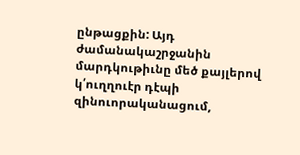ընթացքին: Այդ ժամանակաշրջանին մարդկութիւնը մեծ քայլերով կ՛ուղղուէր դէպի զինուորականացում,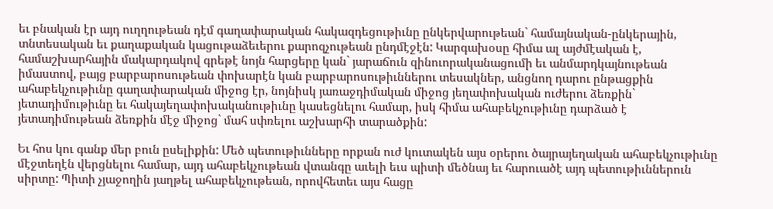եւ բնական էր այդ ուղղութեան դէմ գաղափարական հակազդեցութիւնը ընկերվարութեան` համայնական-ընկերային, տնտեսական եւ քաղաքական կացութաձեւերու քարոզչութեան ընդմէջէն: Կարգախօսը հիմա ալ այժմէական է, համաշխարհային մակարդակով գրեթէ նոյն հարցերը կան` յարաճուն զինուորականացումի եւ անմարդկայնութեան իմաստով, բայց բարբարոսութեան փոխարէն կան բարբարոսութիւններու տեսակներ, անցնող դարու ընթացքին ահաբեկչութիւնը գաղափարական միջոց էր, նոյնիսկ յառաջդիմական միջոց յեղափոխական ուժերու ձեռքին` յետադիմութիւնը եւ հակայեղափոխականութիւնը կասեցնելու համար, իսկ հիմա ահաբեկչութիւնը դարձած է յետադիմութեան ձեռքին մէջ միջոց` մահ սփռելու աշխարհի տարածքին:

Եւ հոս կու գանք մեր բուն ըսելիքին: Մեծ պետութիւնները որքան ուժ կուտակեն այս օրերու ծայրայեղական ահաբեկչութիւնը մէջտեղէն վերցնելու համար, այդ ահաբեկչութեան վտանգը աւելի եւս պիտի մեծնայ եւ հարուածէ այդ պետութիւններուն սիրտը: Պիտի չյաջողին յաղթել ահաբեկչութեան, որովհետեւ այս հացը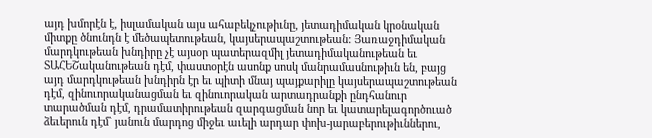այդ խմորէն է, իսլամական այս ահաբեկչութիւնը, յետադիմական կրօնական միտքը ծնունդն է մեծապետութեան, կայսերապաշտութեան: Յառաջդիմական մարդկութեան խնդիրը չէ այսօր պատերազմիլ յետադիմականութեան եւ ՏԱՀԵՇականութեան դէմ, փաստօրէն ասոնք սոսկ մանրամասնութիւն են, բայց այդ մարդկութեան խնդիրն էր եւ պիտի մնայ պայքարիլը կայսերապաշտութեան դէմ, զինուորականացման եւ զինուորական արտադրանքի ընդհանուր տարածման դէմ, դրամատիրութեան զարգացման նոր եւ կատարելագործուած ձեւերուն դէմ` յանուն մարդոց միջեւ աւելի արդար փոխ-յարաբերութիւններու,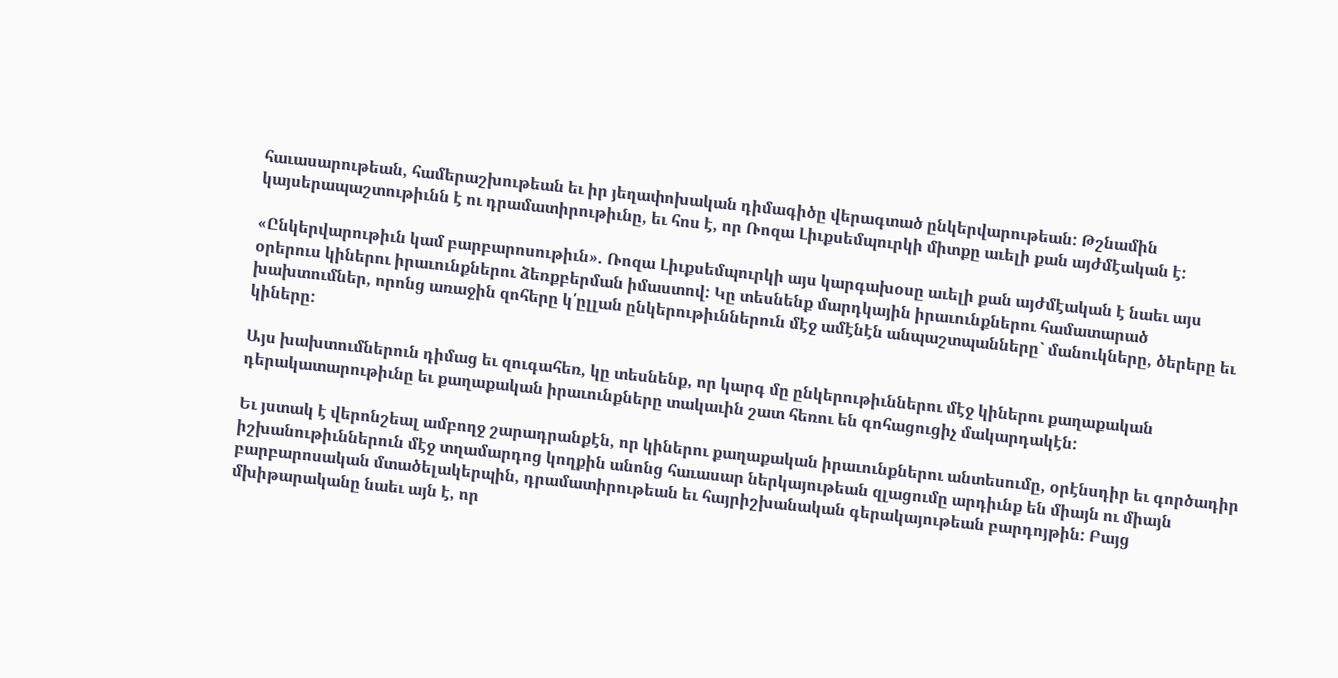հաւասարութեան, համերաշխութեան եւ իր յեղափոխական դիմագիծը վերագտած ընկերվարութեան: Թշնամին կայսերապաշտութիւնն է ու դրամատիրութիւնը, եւ հոս է, որ Ռոզա Լիւքսեմպուրկի միտքը աւելի քան այժմէական է:

«Ընկերվարութիւն կամ բարբարոսութիւն». Ռոզա Լիւքսեմպուրկի այս կարգախօսը աւելի քան այժմէական է նաեւ այս օրերուս կիներու իրաւունքներու ձեռքբերման իմաստով: Կը տեսնենք մարդկային իրաւունքներու համատարած խախտումներ, որոնց առաջին զոհերը կ՛ըլլան ընկերութիւններուն մէջ ամէնէն անպաշտպանները` մանուկները, ծերերը եւ կիները:

Այս խախտումներուն դիմաց եւ զուգահեռ, կը տեսնենք, որ կարգ մը ընկերութիւններու մէջ կիներու քաղաքական դերակատարութիւնը եւ քաղաքական իրաւունքները տակաւին շատ հեռու են գոհացուցիչ մակարդակէն:

Եւ յստակ է վերոնշեալ ամբողջ շարադրանքէն, որ կիներու քաղաքական իրաւունքներու անտեսումը, օրէնսդիր եւ գործադիր իշխանութիւններուն մէջ տղամարդոց կողքին անոնց հաւասար ներկայութեան զլացումը արդիւնք են միայն ու միայն բարբարոսական մտածելակերպին, դրամատիրութեան եւ հայրիշխանական գերակայութեան բարդոյթին: Բայց մխիթարականը նաեւ այն է, որ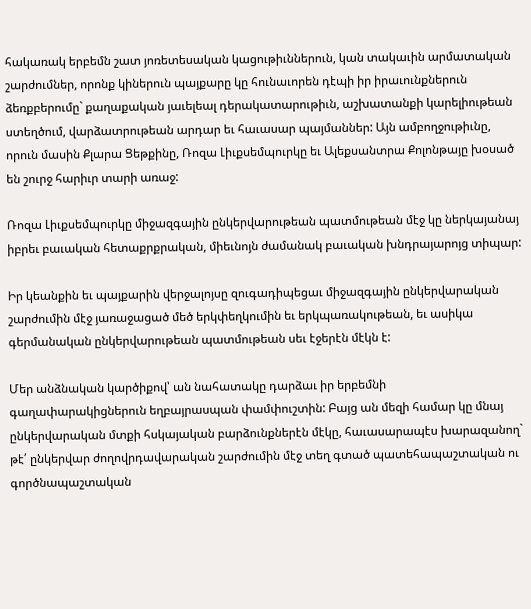հակառակ երբեմն շատ յոռետեսական կացութիւններուն, կան տակաւին արմատական շարժումներ, որոնք կիներուն պայքարը կը հունաւորեն դէպի իր իրաւունքներուն ձեռքբերումը` քաղաքական յաւելեալ դերակատարութիւն, աշխատանքի կարելիութեան ստեղծում, վարձատրութեան արդար եւ հաւասար պայմաններ: Այն ամբողջութիւնը, որուն մասին Քլարա Ցեթքինը, Ռոզա Լիւքսեմպուրկը եւ Ալեքսանտրա Քոլոնթայը խօսած են շուրջ հարիւր տարի առաջ:

Ռոզա Լիւքսեմպուրկը միջազգային ընկերվարութեան պատմութեան մէջ կը ներկայանայ իբրեւ բաւական հետաքրքրական, միեւնոյն ժամանակ բաւական խնդրայարոյց տիպար:

Իր կեանքին եւ պայքարին վերջալոյսը զուգադիպեցաւ միջազգային ընկերվարական շարժումին մէջ յառաջացած մեծ երկփեղկումին եւ երկպառակութեան, եւ ասիկա գերմանական ընկերվարութեան պատմութեան սեւ էջերէն մէկն է:

Մեր անձնական կարծիքով՝ ան նահատակը դարձաւ իր երբեմնի գաղափարակիցներուն եղբայրասպան փամփուշտին: Բայց ան մեզի համար կը մնայ ընկերվարական մտքի հսկայական բարձունքներէն մէկը, հաւասարապէս խարազանող` թէ՛ ընկերվար ժողովրդավարական շարժումին մէջ տեղ գտած պատեհապաշտական ու գործնապաշտական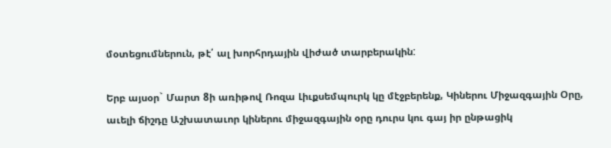մօտեցումներուն, թէ՛ ալ խորհրդային վիժած տարբերակին:

Երբ այսօր` Մարտ 8ի առիթով Ռոզա Լիւքսեմպուրկ կը մէջբերենք, Կիներու Միջազգային Օրը, աւելի ճիշդը Աշխատաւոր կիներու միջազգային օրը դուրս կու գայ իր ընթացիկ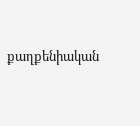քաղքենիական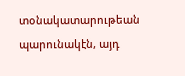տօնակատարութեան պարունակէն, այդ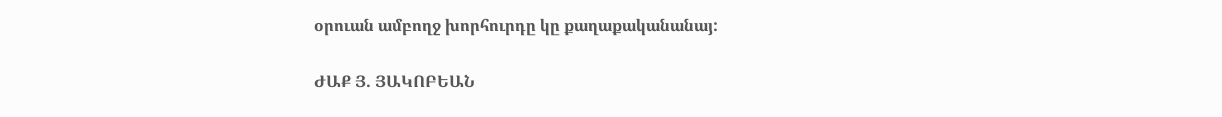օրուան ամբողջ խորհուրդը կը քաղաքականանայ:

ԺԱՔ Յ. ՅԱԿՈԲԵԱՆ